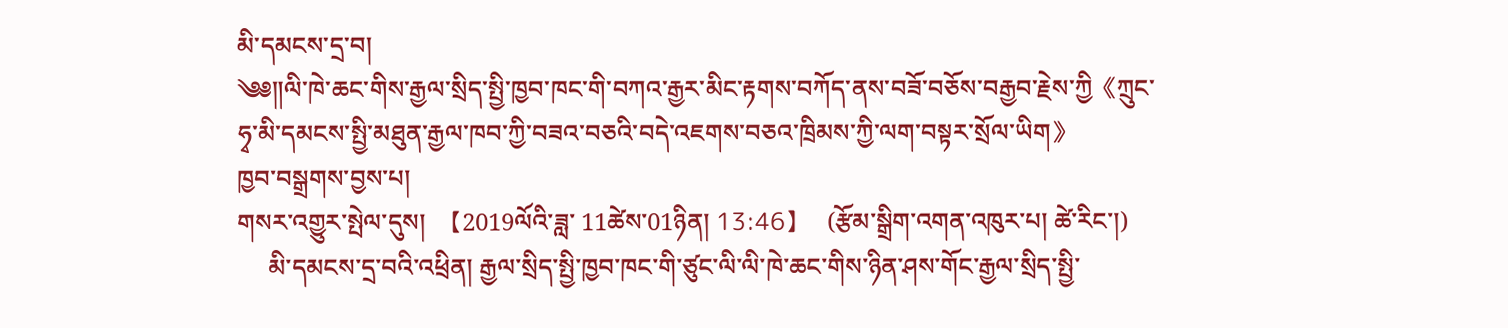མི་དམངས་དྲ་བ།
༄༅༎ལི་ཁེ་ཆང་གིས་རྒྱལ་སྲིད་སྤྱི་ཁྱབ་ཁང་གི་བཀའ་རྒྱར་མིང་རྟགས་བཀོད་ནས་བཟོ་བཅོས་བརྒྱབ་རྗེས་ཀྱི《ཀྲུང་
ཧྭ་མི་དམངས་སྤྱི་མཐུན་རྒྱལ་ཁབ་ཀྱི་བཟའ་བཅའི་བདེ་འཇགས་བཅའ་ཁྲིམས་ཀྱི་ལག་བསྟར་སྲོལ་ཡིག》
ཁྱབ་བསྒྲགས་བྱས་པ།
གསར་འགྱུར་སྤེལ་དུས།  【2019ལོའི་ཟླ་ 11ཚེས་01ཉིན། 13:46】   (རྩོམ་སྒྲིག་འགན་འཁུར་པ། ཚེ་རིང་།)
     མི་དམངས་དྲ་བའི་འཕྲིན། རྒྱལ་སྲིད་སྤྱི་ཁྱབ་ཁང་གི་ཙུང་ལི་ལི་ཁེ་ཆང་གིས་ཉིན་ཤས་གོང་རྒྱལ་སྲིད་སྤྱི་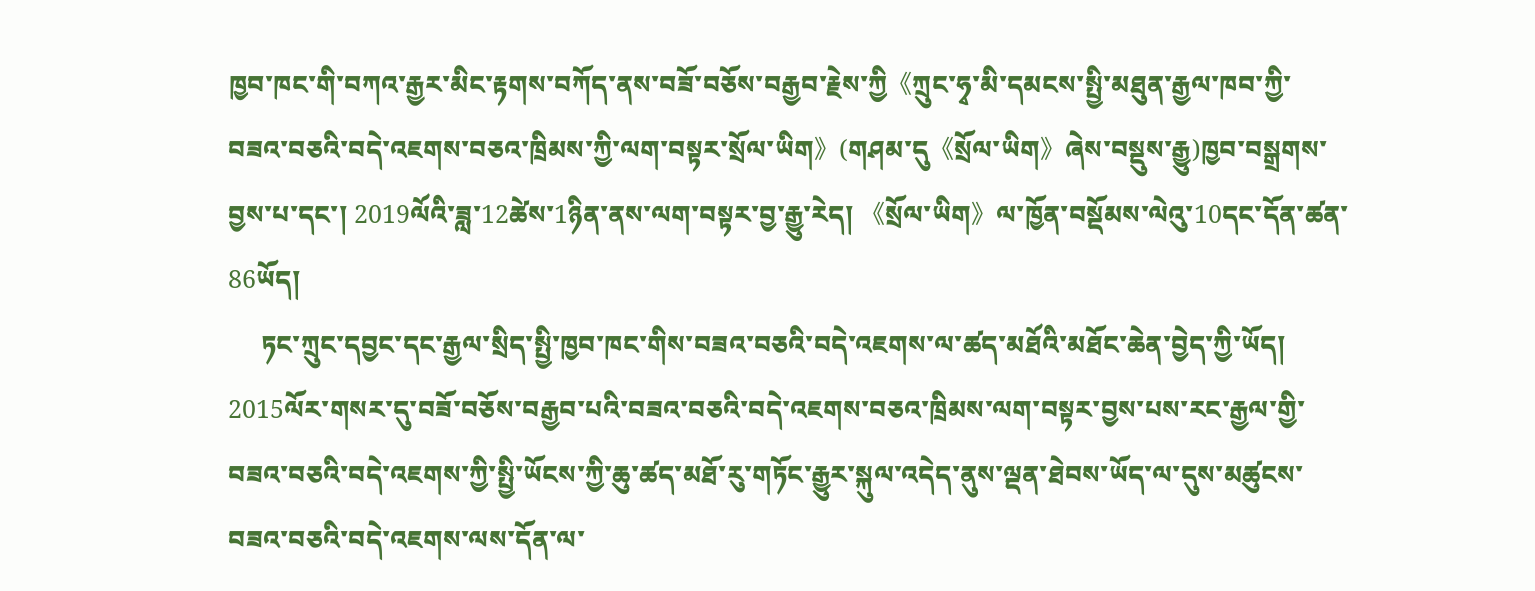ཁྱབ་ཁང་གི་བཀའ་རྒྱར་མིང་རྟགས་བཀོད་ནས་བཟོ་བཅོས་བརྒྱབ་རྗེས་ཀྱི《ཀྲུང་ཧྭ་མི་དམངས་སྤྱི་མཐུན་རྒྱལ་ཁབ་ཀྱི་བཟའ་བཅའི་བདེ་འཇགས་བཅའ་ཁྲིམས་ཀྱི་ལག་བསྟར་སྲོལ་ཡིག》(གཤམ་དུ《སྲོལ་ཡིག》ཞེས་བསྡུས་རྒྱུ)ཁྱབ་བསྒྲགས་བྱས་པ་དང་། 2019ལོའི་ཟླ་12ཚེས་1ཉིན་ནས་ལག་བསྟར་བྱ་རྒྱུ་རེད། 《སྲོལ་ཡིག》ལ་ཁྱོན་བསྡོམས་ལེའུ་10དང་དོན་ཚན་86ཡོད།
     ཏང་ཀྲུང་དབྱང་དང་རྒྱལ་སྲིད་སྤྱི་ཁྱབ་ཁང་གིས་བཟའ་བཅའི་བདེ་འཇགས་ལ་ཚད་མཐོའི་མཐོང་ཆེན་བྱེད་ཀྱི་ཡོད། 2015ལོར་གསར་དུ་བཟོ་བཅོས་བརྒྱབ་པའི་བཟའ་བཅའི་བདེ་འཇགས་བཅའ་ཁྲིམས་ལག་བསྟར་བྱས་པས་རང་རྒྱལ་གྱི་བཟའ་བཅའི་བདེ་འཇགས་ཀྱི་སྤྱི་ཡོངས་ཀྱི་ཆུ་ཚད་མཐོ་རུ་གཏོང་རྒྱུར་སྐུལ་འདེད་ནུས་ལྡན་ཐེབས་ཡོད་ལ་དུས་མཚུངས་བཟའ་བཅའི་བདེ་འཇགས་ལས་དོན་ལ་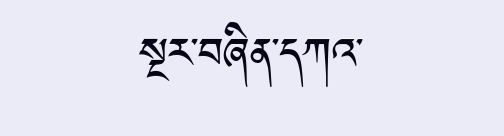སྔར་བཞིན་དཀའ་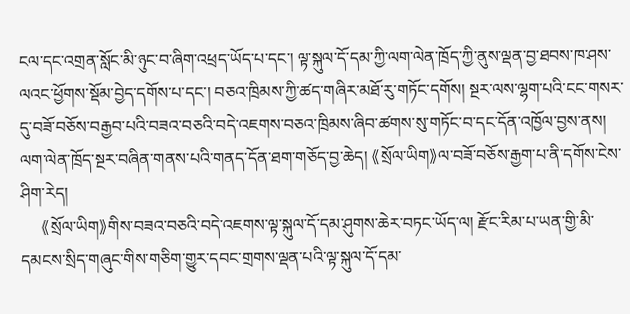ངལ་དང་འགྲན་སློང་མི་ཉུང་བ་ཞིག་འཕྲད་ཡོད་པ་དང་། ལྟ་སྐུལ་དོ་དམ་ཀྱི་ལག་ལེན་ཁྲོད་ཀྱི་ནུས་ལྡན་བྱ་ཐབས་ཁ་ཤས་ལའང་ཕྱོགས་སྡོམ་བྱེད་དགོས་པ་དང་། བཅའ་ཁྲིམས་ཀྱི་ཚད་གཞིར་མཐོ་རུ་གཏོང་དགོས། སྔར་ལས་ལྷག་པའི་ངང་གསར་དུ་བཟོ་བཅོས་བརྒྱབ་པའི་བཟའ་བཅའི་བདེ་འཇགས་བཅའ་ཁྲིམས་ཞིབ་ཚགས་སུ་གཏོང་བ་དང་དོན་འཁྱོལ་བྱས་ནས། ལག་ལེན་ཁྲོད་སྔར་བཞིན་གནས་པའི་གནད་དོན་ཐག་གཅོད་བྱ་ཆེད། 《སྲོལ་ཡིག》ལ་བཟོ་བཅོས་རྒྱག་པ་ནི་དགོས་ངེས་ཤིག་རེད།
     《སྲོལ་ཡིག》གིས་བཟའ་བཅའི་བདེ་འཇགས་ལྟ་སྐུལ་དོ་དམ་ཤུགས་ཆེར་བཏང་ཡོད་ལ། རྫོང་རིམ་པ་ཡན་གྱི་མི་དམངས་སྲིད་གཞུང་གིས་གཅིག་གྱུར་དབང་གྲགས་ལྡན་པའི་ལྟ་སྐུལ་དོ་དམ་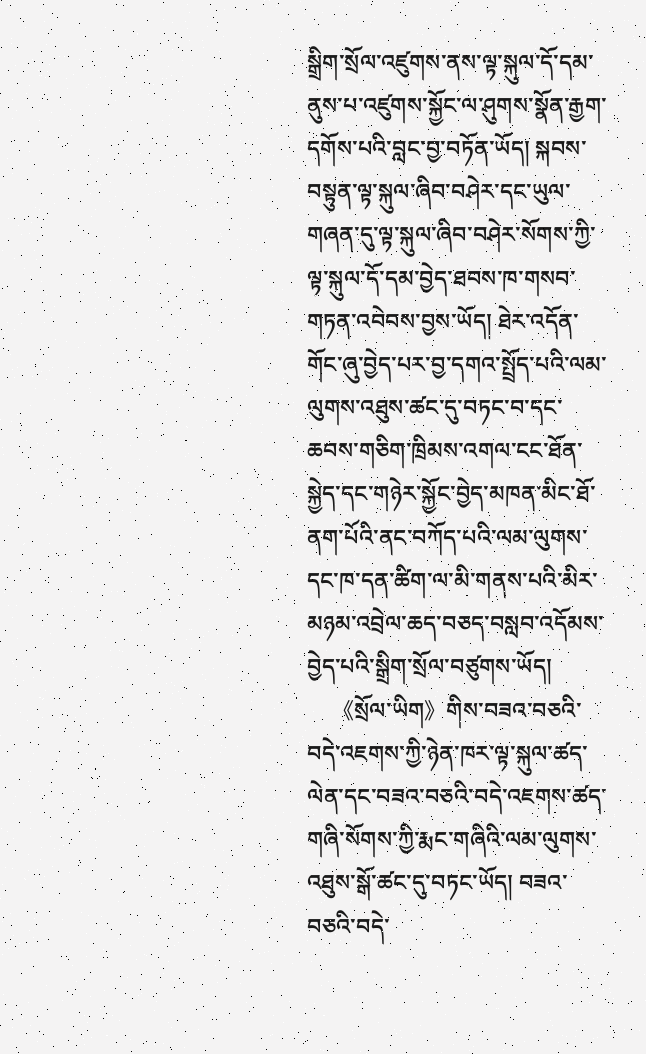སྒྲིག་སྲོལ་འཛུགས་ནས་ལྟ་སྐུལ་དོ་དམ་ནུས་པ་འཛུགས་སྐྱོང་ལ་ཤུགས་སྣོན་རྒྱག་དགོས་པའི་བླང་བྱ་བཏོན་ཡོད། སྐབས་བསྟུན་ལྟ་སྐུལ་ཞིབ་བཤེར་དང་ཡུལ་གཞན་དུ་ལྟ་སྐུལ་ཞིབ་བཤེར་སོགས་ཀྱི་ལྟ་སྐུལ་དོ་དམ་བྱེད་ཐབས་ཁ་གསབ་གཏན་འབེབས་བྱས་ཡོད། ཐེར་འདོན་གོང་ཞུ་བྱེད་པར་བྱ་དགའ་སྤྲོད་པའི་ལམ་ལུགས་འཐུས་ཚང་དུ་བཏང་བ་དང་ཆབས་གཅིག་ཁྲིམས་འགལ་ངང་ཐོན་སྐྱེད་དང་གཉེར་སྐྱོང་བྱེད་མཁན་མིང་ཐོ་ནག་པོའི་ནང་བཀོད་པའི་ལམ་ལུགས་དང་ཁ་དན་ཚིག་ལ་མི་གནས་པའི་མིར་མཉམ་འབྲེལ་ཆད་བཅད་བསླབ་འདོམས་བྱེད་པའི་སྒྲིག་སྲོལ་བཙུགས་ཡོད།
     《སྲོལ་ཡིག》གིས་བཟའ་བཅའི་བདེ་འཇགས་ཀྱི་ཉེན་ཁར་ལྟ་སྐུལ་ཚད་ལེན་དང་བཟའ་བཅའི་བདེ་འཇགས་ཚད་གཞི་སོགས་ཀྱི་རྨང་གཞིའི་ལམ་ལུགས་འཐུས་སྒོ་ཚང་དུ་བཏང་ཡོད། བཟའ་བཅའི་བདེ་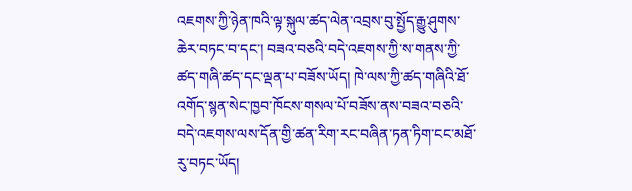འཇགས་ཀྱི་ཉེན་ཁའི་ལྟ་སྐུལ་ཚད་ལེན་འབྲས་བུ་སྤྱོད་རྒྱུ་ཤུགས་ཆེར་བཏང་བ་དང་། བཟའ་བཅའི་བདེ་འཇགས་ཀྱི་ས་གནས་ཀྱི་ཚད་གཞི་ཚད་དང་ལྡན་པ་བཟོས་ཡོད། ཁེ་ལས་ཀྱི་ཚད་གཞིའི་ཐོ་འགོད་སྙན་སེང་ཁྱབ་ཁོངས་གསལ་པོ་བཟོས་ནས་བཟའ་བཅའི་བདེ་འཇགས་ལས་དོན་གྱི་ཚན་རིག་རང་བཞིན་ཏན་ཏིག་ངང་མཐོ་རུ་བཏང་ཡོད།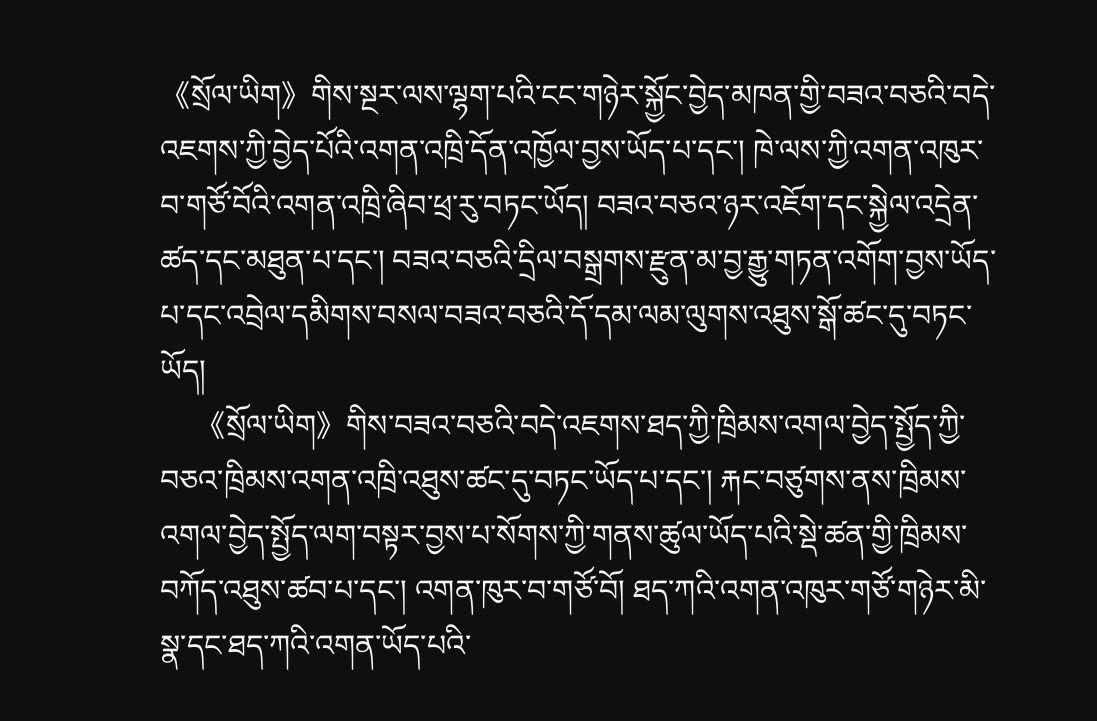《སྲོལ་ཡིག》གིས་སྔར་ལས་ལྷག་པའི་ངང་གཉེར་སྐྱོང་བྱེད་མཁན་གྱི་བཟའ་བཅའི་བདེ་འཇགས་ཀྱི་བྱེད་པོའི་འགན་འཁྲི་དོན་འཁྱོལ་བྱས་ཡོད་པ་དང་། ཁེ་ལས་ཀྱི་འགན་འཁུར་བ་གཙོ་བོའི་འགན་འཁྲི་ཞིབ་ཕྲ་རུ་བཏང་ཡོད། བཟའ་བཅའ་ཉར་འཇོག་དང་སྐྱེལ་འདྲེན་ཚད་དང་མཐུན་པ་དང་། བཟའ་བཅའི་དྲིལ་བསྒྲགས་རྫུན་མ་བྱ་རྒྱུ་གཏན་འགོག་བྱས་ཡོད་པ་དང་འབྲེལ་དམིགས་བསལ་བཟའ་བཅའི་དོ་དམ་ལམ་ལུགས་འཐུས་སྒོ་ཚང་དུ་བཏང་ཡོད།
     《སྲོལ་ཡིག》གིས་བཟའ་བཅའི་བདེ་འཇགས་ཐད་ཀྱི་ཁྲིམས་འགལ་བྱེད་སྤྱོད་ཀྱི་བཅའ་ཁྲིམས་འགན་འཁྲི་འཐུས་ཚང་དུ་བཏང་ཡོད་པ་དང་། རྐང་བཙུགས་ནས་ཁྲིམས་འགལ་བྱེད་སྤྱོད་ལག་བསྟར་བྱས་པ་སོགས་ཀྱི་གནས་ཚུལ་ཡོད་པའི་སྡེ་ཚན་གྱི་ཁྲིམས་བཀོད་འཐུས་ཚབ་པ་དང་། འགན་ཁུར་བ་གཙོ་བོ། ཐད་ཀའི་འགན་འཁུར་གཙོ་གཉེར་མི་སྣ་དང་ཐད་ཀའི་འགན་ཡོད་པའི་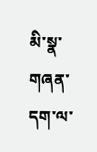མི་སྣ་གཞན་དག་ལ་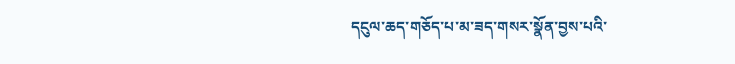དངུལ་ཆད་གཅོད་པ་མ་ཟད་གསར་སྣོན་བྱས་པའི་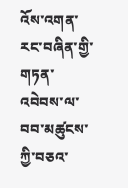འོས་འགན་རང་བཞིན་གྱི་གཏན་འབེབས་ལ་བབ་མཚུངས་ཀྱི་བཅའ་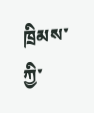ཁྲིམས་ཀྱི་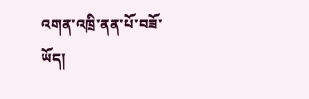འགན་འཁྲི་ནན་པོ་བཟོ་ཡོད།